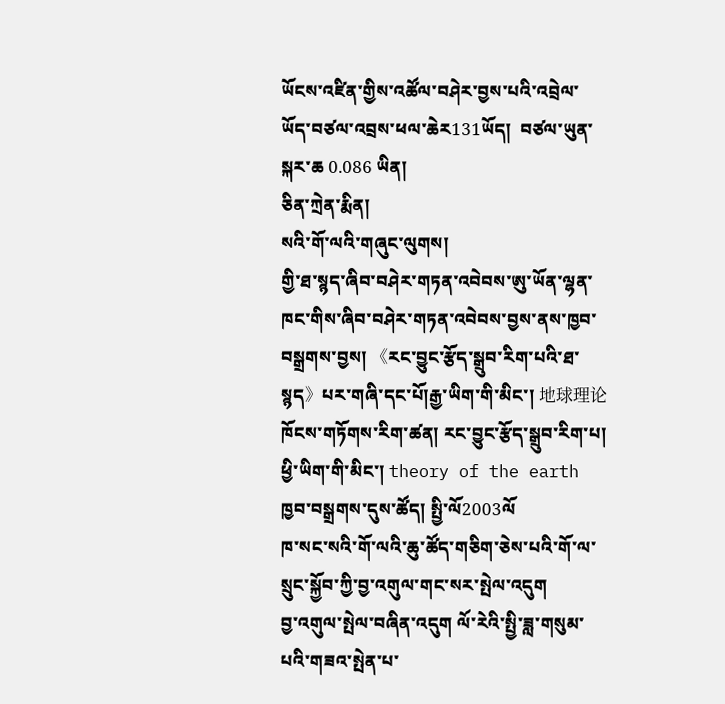ཡོངས་འཛིན་གྱིས་འཚོལ་བཤེར་བྱས་པའི་འབྲེལ་ཡོད་བཙལ་འབྲས་ཕལ་ཆེར131ཡོད།  བཙལ་ཡུན་སྐར་ཆ 0.086 ཡིན།
ཅིན་ཀྲེན་རྨིན།
སའི་གོ་ལའི་གཞུང་ལུགས།
གྱི་ཐ་སྙད་ཞིབ་བཤེར་གཏན་འབེབས་ཨུ་ཡོན་ལྷན་ཁང་གིས་ཞིབ་བཤེར་གཏན་འབེབས་བྱས་ནས་ཁྱབ་བསྒྲགས་བྱས། 《རང་བྱུང་རྩོད་སྒྲུབ་རིག་པའི་ཐ་སྙད》པར་གཞི་དང་པོ།རྒྱ་ཡིག་གི་མིང་། 地球理论 ཁོངས་གཏོགས་རིག་ཚན། རང་བྱུང་རྩོད་སྒྲུབ་རིག་པ། ཕྱི་ཡིག་གི་མིང་། theory of the earth ཁྱབ་བསྒྲགས་དུས་ཚོད། སྤྱི་ལོ2003ལོ
ཁ་སང་སའི་གོ་ལའི་ཆུ་ཚོད་གཅིག་ཅེས་པའི་གོ་ལ་སྲུང་སྐྱོབ་ཀྱི་བྱ་འགུལ་གང་སར་སྤེལ་འདུག
བྱ་འགུལ་སྤེལ་བཞིན་འདུག ལོ་རེའི་སྤྱི་ཟླ་གསུམ་པའི་གཟའ་སྤེན་པ་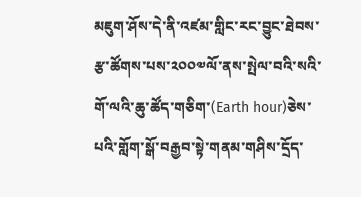མཇུག་ཤོས་དེ་ནི་འཛམ་གླིང་རང་བྱུང་ཐེབས་རྩ་ཚོགས་པས་༢༠༠༧ལོ་ནས་སྤེལ་བའི་སའི་གོ་ལའི་ཆུ་ཚོད་གཅིག་(Earth hour)ཅེས་པའི་གློག་སྒོ་བརྒྱབ་སྟེ་གནམ་གཤིས་དྲོད་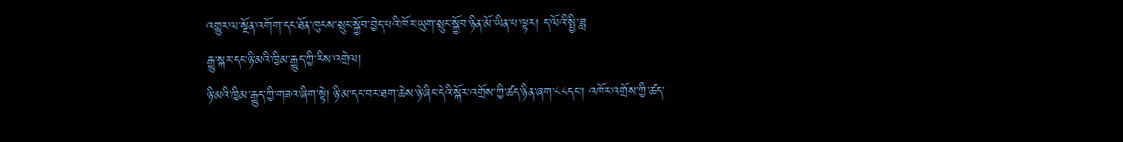འགྱུར་ལ་སྔོན་འགོག་དང་ཐོན་ཁུངས་སྲུང་སྐྱོབ་བྱེད་པའི་ཁོར་ཡུག་སྲུང་སྐྱོབ་ཉིན་མོ་ཡིན་པ་ལྟར། ད་ལོའི་སྤྱི་ཟླ
རྒྱུ་སྐར་དང་ཉི་མའི་ཁྱིམ་རྒྱུད་ཀྱི་རིས་འགྲེལ།
ཉི་མའི་ཁྱིམ་རྒྱུད་ཀྱི་གཟའ་ཞིག་སྟེ། ཉི་མ་དང་བར་ཐག་ཆེས་ཉེ་ཞིང་དེའི་སྐོར་འགྲོས་ཀྱི་ཚད་ཉིན་ཞག་༨༨དང་། འཁོར་འགྲོས་ཀྱི་ཚད་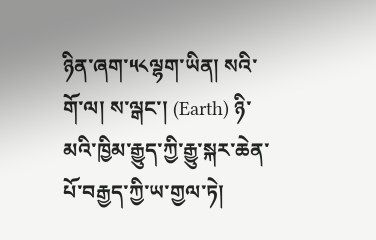ཉིན་ཞག་༥༨ལྷག་ཡིན། སའི་གོ་ལ། ས་ལྒང་། (Earth) ཉི་མའི་ཁྱིམ་རྒྱུད་ཀྱི་རྒྱུ་སྐར་ཆེན་པོ་བརྒྱད་ཀྱི་ཡ་གྱལ་ཏེ།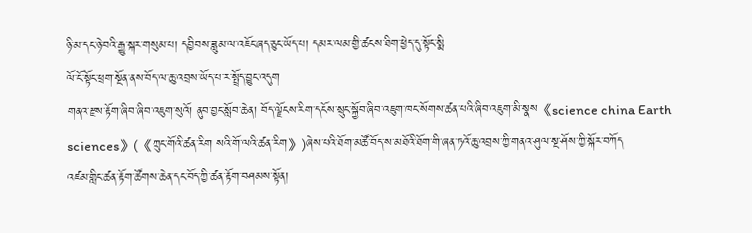ཉི་མ་དང་ཉེ་བའི་རྒྱུ་སྐར་གསུམ་པ། དབྱིབས་ཟླུམ་ལ་འཇོང་ཞད་ཅུང་ཡོད་པ། དམར་ལམ་གྱི་ཚངས་ཐིག་ཕྱེད་དུ་སྟོང་སྨི
ལོ་ངོ་སྟོང་ཕྲག་སྔོན་ནས་བོད་ལ་ཆུ་འབྲས་ཡོད་པ་ར་སྤྲོད་བྱུང་འདུག
གནའ་རྫས་རྟོག་ཞིབ་ཞིབ་འཇུག་སུའོ། ནུབ་བྱང་སློབ་ཆེན། བོད་ལྗོངས་རིག་དངོས་སྲུང་སྐྱོབ་ཞིབ་འཇུག་ཁང་སོགས་ཚན་པའི་ཞིབ་འཇུག་མི་སྣས《science china Earth sciences》(《ཀྲུང་གོའི་ཚན་རིག སའི་གོ་ལའི་ཚན་རིག》)ཞེས་པའི་ཐོག་མཚོ་བོད་ས་མཐོའི་ཐོག་གི་ཞན་ཏའོ་ཆུ་འབྲས་ཀྱི་གནའ་ཤུལ་སྔ་ཤོས་ཀྱི་སྐོར་བཀོད
འཛམ་གླིང་ཚན་རྟོག་ཚོགས་ཆེན་དང་བོད་ཀྱི་ཚན་རྟོག་བཤམས་སྟོན།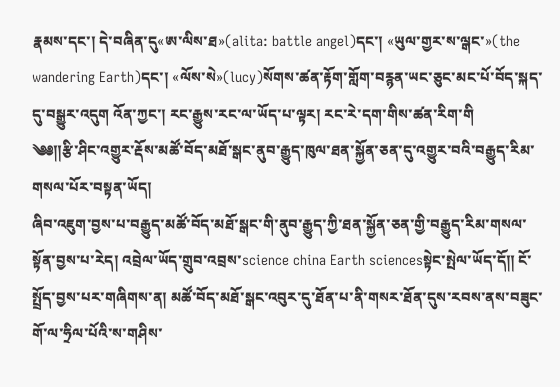རྣམས་དང་། དེ་བཞིན་དུ«ཨ་ལིས་ཐ»(alita: battle angel)དང་། «ཡུལ་གྱར་ས་ལྒང་»(the wandering Earth)དང་། «ལོས་སེ»(lucy)སོགས་ཚན་རྟོག་གློག་བརྙན་ཡང་ཅུང་མང་པོ་བོད་སྐད་དུ་བསྒྱུར་འདུག འོན་ཀྱང་། རང་རྒྱུས་རང་ལ་ཡོད་པ་ལྟར། རང་རེ་དག་གིས་ཚན་རིག་གི
༄༅༎རྩི་ཤིང་འགྱུར་རྡོས་མཚོ་བོད་མཐོ་སྒང་ནུབ་རྒྱུད་ཁུལ་ཐན་སྐྱོན་ཅན་དུ་འགྱུར་བའི་བརྒྱུད་རིམ་གསལ་པོར་བསྟན་ཡོད།
ཞིབ་འཇུག་བྱས་པ་བརྒྱུད་མཚོ་བོད་མཐོ་སྒང་གི་ནུབ་རྒྱུད་ཀྱི་ཐན་སྐྱོན་ཅན་གྱི་བརྒྱུད་རིམ་གསལ་སྟོན་བྱས་པ་རེད། འབྲེལ་ཡོད་གྲུབ་འབྲས་science china Earth sciencesསྟེང་སྤེལ་ཡོད་དོ༎ ངོ་སྤྲོད་བྱས་པར་གཞིགས་ན། མཚོ་བོད་མཐོ་སྒང་འབུར་དུ་ཐོན་པ་ནི་གསར་ཐོན་དུས་རབས་ནས་བཟུང་གོ་ལ་ཧྲིལ་པོའི་ས་གཤིས་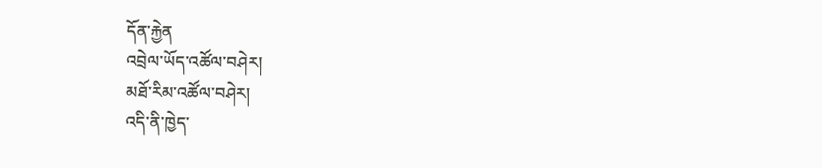དོན་རྐྱེན
འབྲེལ་ཡོད་འཚོལ་བཤེར།
མཐོ་རིམ་འཚོལ་བཤེར།
འདི་ནི་ཁྱེད་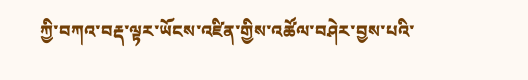ཀྱི་བཀའ་བརྡ་ལྟར་ཡོངས་འཛིན་གྱིས་འཚོལ་བཤེར་བྱས་པའི་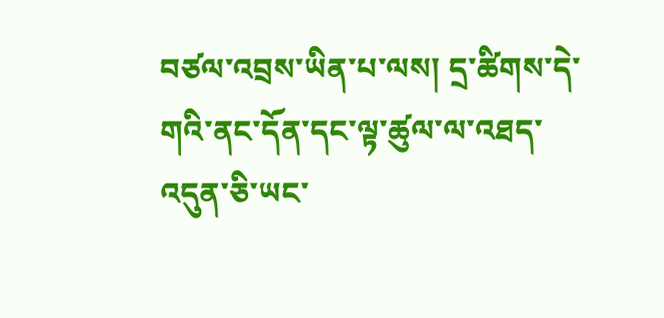བཙལ་འབྲས་ཡིན་པ་ལས། དྲ་ཚིགས་དེ་གའི་ནང་དོན་དང་ལྟ་ཚུལ་ལ་འཐད་འདུན་ཅི་ཡང་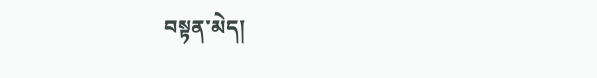བསྟན་མེད།